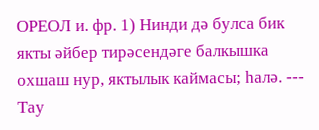ОРЕОЛ и. фр. 1) Нинди дә булса бик якты әйбер тирәсендәге балкышка охшаш нур, яктылык каймасы; һалә. --- Тау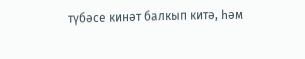түбәсе кинәт балкып китә, һәм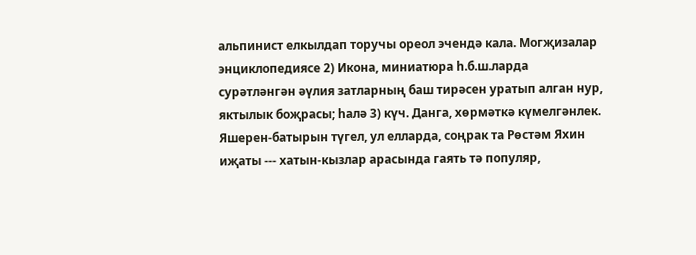альпинист елкылдап торучы ореол эчендә кала. Могҗизалар энциклопедиясе 2) Икона, миниатюра һ.б.ш.ларда сурәтләнгән әүлия затларның баш тирәсен уратып алган нур, яктылык боҗрасы; һалә 3) күч. Данга, хөрмәткә күмелгәнлек. Яшерен-батырын түгел, ул елларда, соңрак та Рөстәм Яхин иҗаты --- хатын-кызлар арасында гаять тә популяр,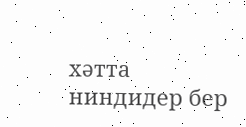хәтта ниндидер бер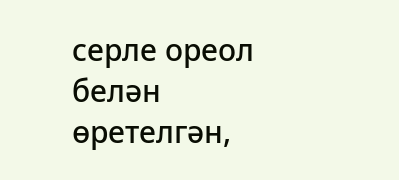серле ореол белән өретелгән,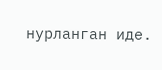нурланган иде.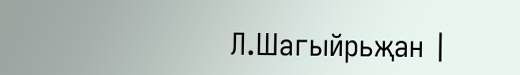Л.Шагыйрьҗан |